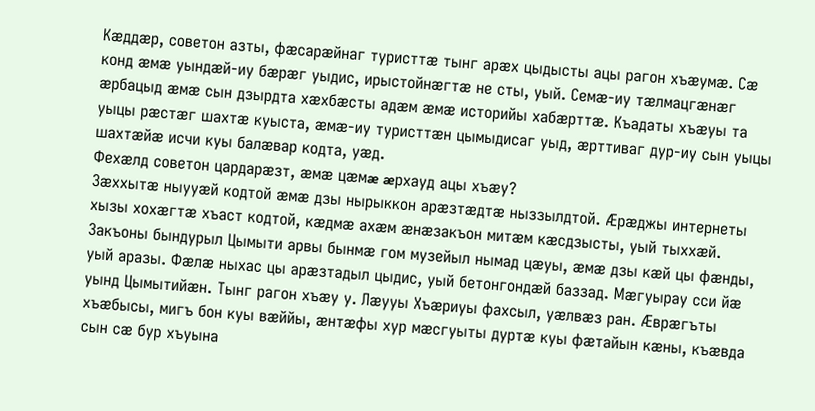Кæддæр, советон азты, фæсарæйнаг туристтæ тынг арæх цыдысты ацы рагон хъæумæ. Сæ конд æмæ уындæй-иу бæрæг уыдис, ирыстойнæгтæ не сты, уый. Семæ-иу тæлмацгæнæг æрбацыд æмæ сын дзырдта хæхбæсты адæм æмæ историйы хабæрттæ. Къадаты хъæуы та уыцы рæстæг шахтæ куыста, æмæ-иу туристтæн цымыдисаг уыд, æрттиваг дур-иу сын уыцы шахтæйæ исчи куы балæвар кодта, уæд.
Фехæлд советон цардарæзт, æмæ цæмæ æрхауд ацы хъæу?
Зæххытæ ныууæй кодтой æмæ дзы нырыккон арæзтæдтæ ныззылдтой. Æрæджы интернеты хызы хохæгтæ хъаст кодтой, кæдмæ ахæм æнæзакъон митæм кæсдзысты, уый тыххæй. Закъоны бындурыл Цымыти арвы бынмæ гом музейыл нымад цæуы, æмæ дзы кæй цы фæнды, уый аразы. Фæлæ ныхас цы арæзтадыл цыдис, уый бетонгондæй баззад. Мæгуырау сси йæ уынд Цымытийæн. Тынг рагон хъæу у. Лæууы Хъæриуы фахсыл, уæлвæз ран. Æврæгъты хъæбысы, мигъ бон куы вæййы, æнтæфы хур мæсгуыты дуртæ куы фæтайын кæны, къæвда сын сæ бур хъуына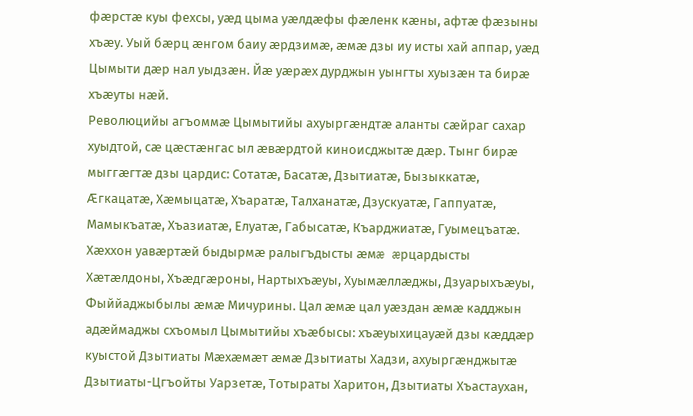фæрстæ куы фехсы, уæд цыма уæлдæфы фæленк кæны, афтæ фæзыны хъæу. Уый бæрц æнгом баиу æрдзимæ, æмæ дзы иу исты хай аппар, уæд Цымыти дæр нал уыдзæн. Йæ уæрæх дурджын уынгты хуызæн та бирæ хъæуты нæй.
Революцийы агъоммæ Цымытийы ахуыргæндтæ аланты сæйраг сахар хуыдтой, сæ цæстæнгас ыл æвæрдтой киноисджытæ дæр. Тынг бирæ мыггæгтæ дзы цардис: Сотатæ, Басатæ, Дзытиатæ, Бызыккатæ, Æгкацатæ, Хæмыцатæ, Хъаратæ, Талханатæ, Дзускуатæ, Гаппуатæ, Мамыкъатæ, Хъазиатæ, Елуатæ, Габысатæ, Къарджиатæ, Гуымецъатæ. Хæххон уавæртæй быдырмæ ралыгъдысты æмæ æрцардысты Хæтæлдоны, Хъæдгæроны, Нартыхъæуы, Хуымæллæджы, Дзуарыхъæуы, Фыййаджыбылы æмæ Мичурины. Цал æмæ цал уæздан æмæ кадджын адæймаджы схъомыл Цымытийы хъæбысы: хъæуыхицауæй дзы кæддæр куыстой Дзытиаты Мæхæмæт æмæ Дзытиаты Хадзи, ахуыргæнджытæ Дзытиаты-Цгъойты Уарзетæ, Тотыраты Харитон, Дзытиаты Хъастаухан,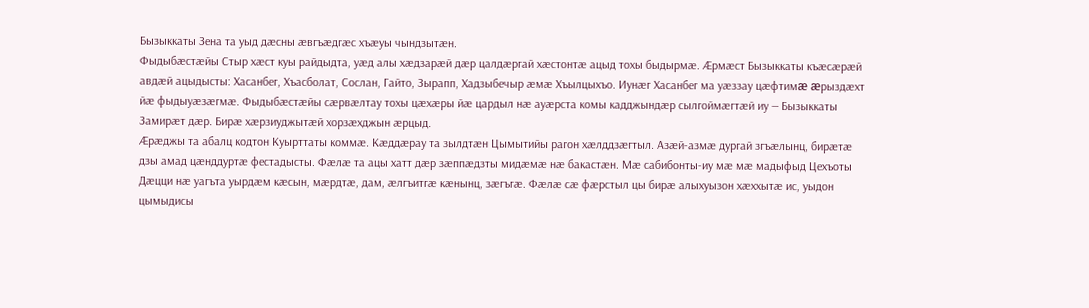Бызыккаты Зена та уыд дæсны æвгъæдгæс хъæуы чындзытæн.
Фыдыбæстæйы Стыр хæст куы райдыдта, уæд алы хæдзарæй дæр цалдæргай хæстонтæ ацыд тохы быдырмæ. Æрмæст Бызыккаты къæсæрæй авдæй ацыдысты: Хасанбег, Хъасболат, Сослан, Гайто, Зырапп, Хадзыбечыр æмæ Хъылцыхъо. Иунæг Хасанбег ма уæззау цæфтимæ æрыздæхт йæ фыдыуæзæгмæ. Фыдыбæстæйы сæрвæлтау тохы цæхæры йæ цардыл нæ ауæрста комы кадджындæр сылгоймæгтæй иу — Бызыккаты Замирæт дæр. Бирæ хæрзиуджытæй хорзæхджын æрцыд.
Æрæджы та абалц кодтон Куырттаты коммæ. Кæддæрау та зылдтæн Цымытийы рагон хæлддзæгтыл. Азæй-азмæ дургай згъæлынц, бирæтæ дзы амад цæнддуртæ фестадысты. Фæлæ та ацы хатт дæр зæппæдзты мидæмæ нæ бакастæн. Мæ сабибонты-иу мæ мæ мадыфыд Цехъоты Дæцци нæ уагъта уырдæм кæсын, мæрдтæ, дам, æлгъитгæ кæнынц, зæгъгæ. Фæлæ сæ фæрстыл цы бирæ алыхуызон хæххытæ ис, уыдон цымыдисы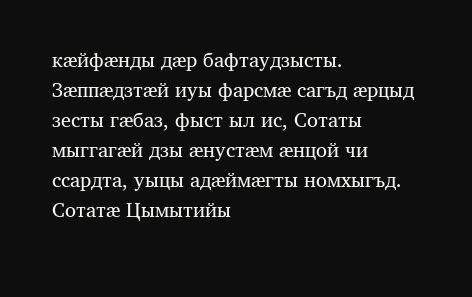кæйфæнды дæр бафтаудзысты. Зæппæдзтæй иуы фарсмæ сагъд æрцыд зесты гæбаз, фыст ыл ис, Сотаты мыггагæй дзы æнустæм æнцой чи ссардта, уыцы адæймæгты номхыгъд.
Сотатæ Цымытийы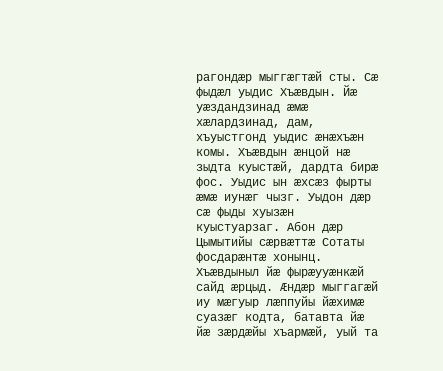рагондæр мыггæгтæй сты. Сæ фыдæл уыдис Хъæвдын. Йæ уæздандзинад æмæ хæлардзинад, дам, хъуыстгонд уыдис æнæхъæн комы. Хъæвдын æнцой нæ зыдта куыстæй, дардта бирæ фос. Уыдис ын æхсæз фырты æмæ иунæг чызг. Уыдон дæр сæ фыды хуызæн куыстуарзаг. Абон дæр Цымытийы сæрвæттæ Сотаты фосдарæнтæ хонынц. Хъæвдыныл йæ фырæууæнкæй сайд æрцыд. Æндæр мыггагæй иу мæгуыр лæппуйы йæхимæ суазæг кодта, батавта йæ йæ зæрдæйы хъармæй, уый та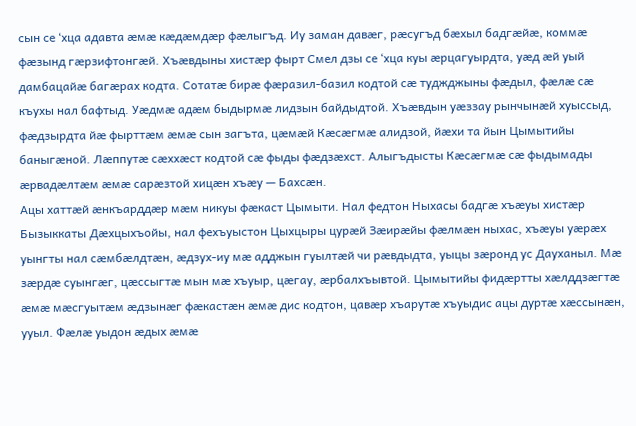сын се ‘хца адавта æмæ кæдæмдæр фæлыгъд. Иу заман давæг, рæсугъд бæхыл бадгæйæ, коммæ фæзынд гæрзифтонгæй. Хъæвдыны хистæр фырт Смел дзы се ‘хца куы æрцагуырдта, уæд æй уый дамбацайæ багæрах кодта. Сотатæ бирæ фæразил-базил кодтой сæ туджджыны фæдыл, фæлæ сæ къухы нал бафтыд. Уæдмæ адæм быдырмæ лидзын байдыдтой. Хъæвдын уæззау рынчынæй хуыссыд, фæдзырдта йæ фырттæм æмæ сын загъта, цæмæй Кæсæгмæ алидзой, йæхи та йын Цымытийы баныгæной. Лæппутæ сæххæст кодтой сæ фыды фæдзæхст. Алыгъдысты Кæсæгмæ сæ фыдымады æрвадæлтæм æмæ сарæзтой хицæн хъæу — Бахсæн.
Ацы хаттæй æнкъарддæр мæм никуы фæкаст Цымыти. Нал федтон Ныхасы бадгæ хъæуы хистæр Бызыккаты Дæхцыхъойы, нал фехъуыстон Цыхцыры цурæй Зæирæйы фæлмæн ныхас, хъæуы уæрæх уынгты нал сæмбæлдтæн, æдзух-иу мæ адджын гуылтæй чи рæвдыдта, уыцы зæронд ус Дауханыл. Мæ зæрдæ суынгæг, цæссыгтæ мын мæ хъуыр, цæгау, æрбалхъывтой. Цымытийы фидæртты хæлддзæгтæ æмæ мæсгуытæм æдзынæг фæкастæн æмæ дис кодтон, цавæр хъарутæ хъуыдис ацы дуртæ хæссынæн, ууыл. Фæлæ уыдон æдых æмæ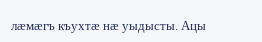лæмæгъ къухтæ нæ уыдысты. Ацы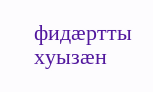фидæртты хуызæн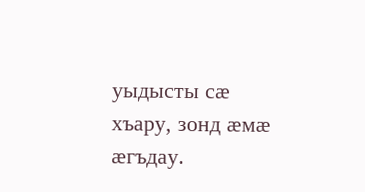уыдысты сæ хъару, зонд æмæ æгъдау.